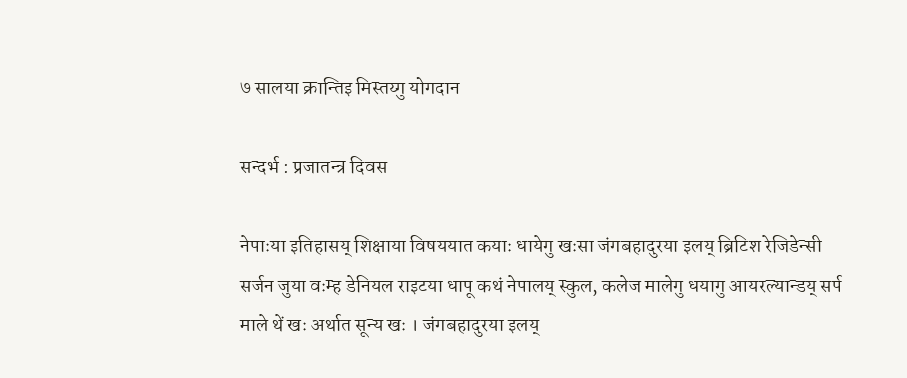७ सालया क्रान्तिइ मिस्तय्गु योगदान

सन्दर्भ : प्रजातन्त्र दिवस

नेपाःया इतिहासय् शिक्षाया विषययात कयाः धायेगु खःसा जंगबहादुरया इलय् ब्रिटिश रेजिडेन्सी सर्जन जुया वःम्ह डेनियल राइटया धापू कथं नेपालय् स्कुल, कलेज मालेगु धयागु आयरल्यान्डय् सर्प माले थें खः अर्थात सून्य खः । जंगबहादुरया इलय्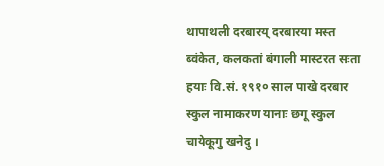थापाथली दरबारय् दरबारया मस्त ब्वंकेत, कलकतां बंगाली मास्टरत सःता हयाः वि.सं. १९१० साल पाखे दरबार स्कुल नामाकरण यानाः छगू स्कुल चायेकूगु खनेदु ।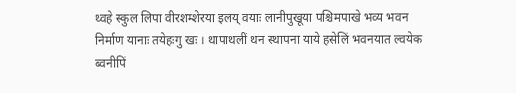थ्वहे स्कुल लिपा वीरशम्शेरया इलय् वयाः लानीपुखूया पश्चिमपाखे भव्य भवन निर्माण यानाः तयेहःगु खः । थापाथलीं थन स्थापना याये हसेलिं भवनयात ल्वयेक ब्वनीपिं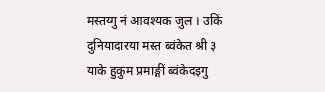मस्तय्गु नं आवश्यक जुल । उकिं दुनियादारया मस्त ब्वंकेत श्री ३ याके हुकुम प्रमाङ्गीं ब्वंकेदइगु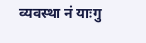व्यवस्था नं याःगु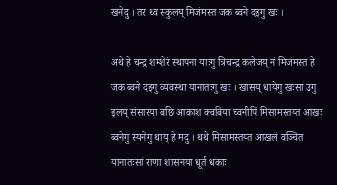खनेदु । तर थ्व स्कुलय् मिजंमस्त जक ब्वने दइगु खः ।

अथे हे चन्द्र शम्शेरं स्थापना याःगु त्रिचन्द्र कलेजय् नं मिजंमस्त हे जक ब्वने दइगु व्यवस्था यानातःगु खः । खासय् धायेगु खःसा उगु इलय् संसारया बछि आकाश क्वबिया च्वनीपिं मिसामस्तय्त आखः ब्वनेगु स्यनेगु थाय् हे मदु । थथे मिसामस्तय्त आखलं वञ्चित यानातःसां राणा शासनया धूर्त धकाः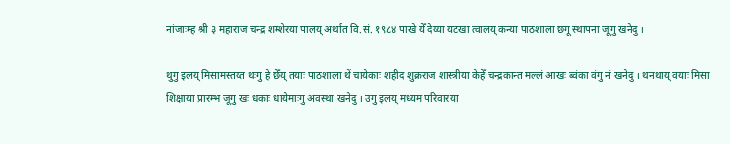नांजाःम्ह श्री ३ महाराज चन्द्र शम्शेरया पालय् अर्थात वि.सं. १९८४ पाखे येँ देय्या यटखा त्वालय् कन्या पाठशाला छगू स्थापना जूगु खनेदु ।

थुगु इलय् मिसामस्तय्त थःगु हे छेँय् तयाः पाठशाला थें चायेकाः शहीद शुक्रराज शास्त्रीया केहेँ चन्द्रकान्त मल्लं आखः ब्वंका वंगु नं खनेदु । थनथाय् वयाः मिसा शिक्षाया प्रारम्भ जूगु खः धकाः धायेमाःगु अवस्था खनेदु । उगु इलय् मध्यम परिवारया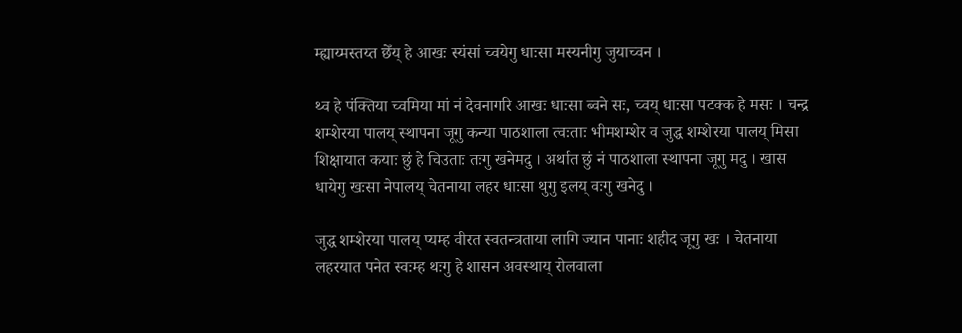म्ह्याय्मस्तय्त छेँय् हे आखः स्यंसां च्वयेगु धाःसा मस्यनीगु जुयाच्वन ।

थ्व हे पंक्तिया च्वमिया मां नं देवनागरि आखः धाःसा ब्वने सः, च्वय् धाःसा पटक्क हे मसः । चन्द्र शम्शेरया पालय् स्थापना जूगु कन्या पाठशाला त्वःताः भीमशम्शेर व जुद्ध शम्शेरया पालय् मिसा शिक्षायात कयाः छुं हे चिउताः तःगु खनेमदु । अर्थात छुं नं पाठशाला स्थापना जूगु मदु । खास धायेगु खःसा नेपालय् चेतनाया लहर धाःसा थुगु इलय् वःगु खनेदु ।

जुद्ध शम्शेरया पालय् प्यम्ह वीरत स्वतन्त्रताया लागि ज्यान पानाः शहीद जूगु खः । चेतनाया लहरयात पनेत स्वःम्ह थःगु हे शासन अवस्थाय् रोलवाला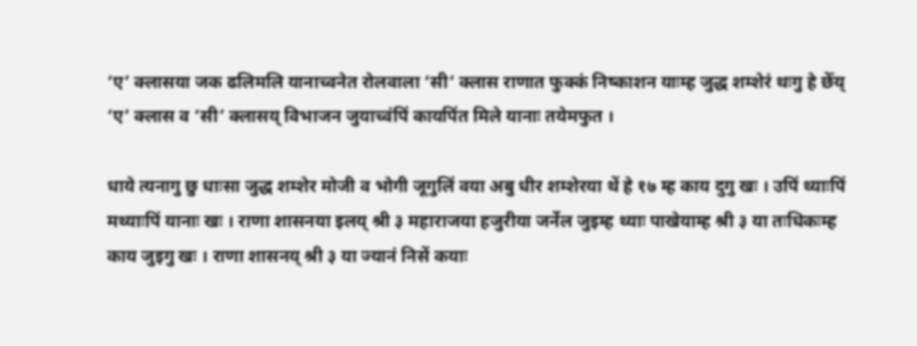‘ए’ क्लासया जक ढलिमलि यानाच्वनेत रोलवाला ‘सी’ क्लास राणात फुक्कं निष्काशन याःम्ह जुद्ध शम्शेरं थःगु हे छेँय् ‘ए’ क्लास व ‘सी’ क्लासय् विभाजन जुयाच्वंपिं कायपिंत मिले यानाः तयेमफुत ।

धाये त्यनागु छु धाःसा जुद्ध शम्शेर मोजी व भोगी जूगुलिं वया अबु धीर शम्शेरया थें हे १७ म्ह काय दुगु खः । उपिं थ्याःपिं मथ्याःपिं यानाः खः । राणा शासनया इलय् श्री ३ महाराजया हजुरीया जर्नेल जुइम्ह थ्याः पाखेयाम्ह श्री ३ या तःधिकःम्ह काय जुइगु खः । राणा शासनय् श्री ३ या ज्यानं निसें कयाः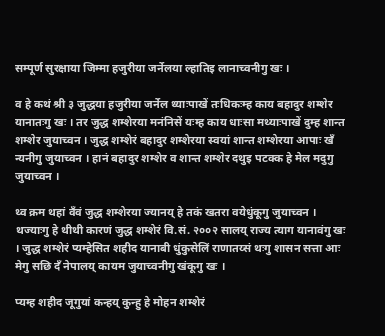सम्पूर्ण सुरक्षाया जिम्मा हजुरीया जर्नेलया ल्हातिइ लानाच्वनीगु खः ।

व हे कथं श्री ३ जुद्धया हजुरीया जर्नेल थ्याःपाखें तःधिकःम्ह काय बहादुर शम्शेर यानातःगु खः । तर जुद्ध शम्शेरया मनंनिसें यःम्ह काय धाःसा मथ्याःपाखें दुम्ह शान्त शम्शेर जुयाच्वन । जुद्ध शम्शेरं बहादुर शम्शेरया स्वयां शान्त शम्शेरया आपाः खँ न्यनीगु जुयाच्वन । हानं बहादुर शम्शेर व शान्त शम्शेर दथुइ पटक्क हे मेल मदुगु जुयाच्वन ।

थ्व क्रम थहां वँवं जुद्ध शम्शेरया ज्यानय् हे तकं खतरा वयेधुंकूगु जुयाच्वन । थज्याःगु हे थीथी कारणं जुद्ध शम्शेरं वि.सं. २००२ सालय् राज्य त्याग यानावंगु खः । जुद्ध शम्शेरं प्यम्हेसित शहीद यानाबी धुंकुसेलिं राणातय्सं थःगु शासन सत्ता आः मेगु सछि दँ नेपालय् कायम जुयाच्वनीगु खंकूगु खः ।

प्यम्ह शहीद जूगुयां कन्हय् कुन्हु हे मोहन शम्शेरं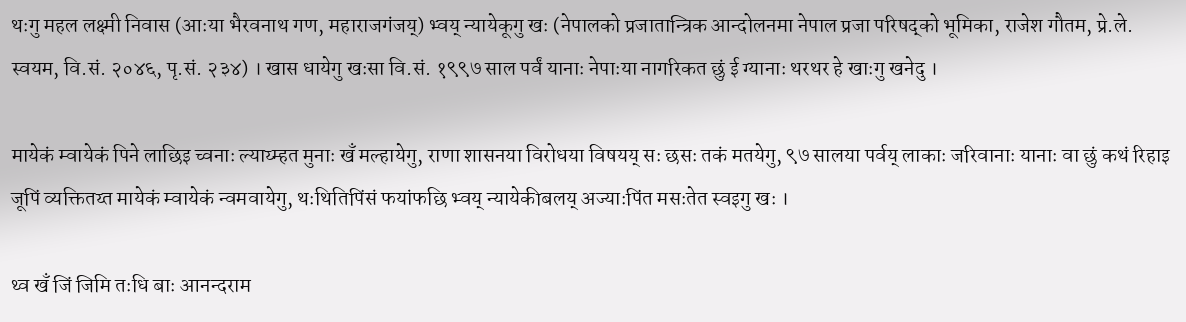थःगु महल लक्ष्मी निवास (आःया भैरवनाथ गण, महाराजगंजय्) भ्वय् न्यायेकूगु खः (नेपालको प्रजातान्त्रिक आन्दोलनमा नेपाल प्रजा परिषद्को भूमिका, राजेश गौतम, प्रे.ले. स्वयम, वि.सं. २०४६, पृ.सं. २३४) । खास धायेगु खःसा वि.सं. १९९७ साल पर्वं यानाः नेपाःया नागरिकत छुं ई ग्यानाः थरथर हे खाःगु खनेदु ।

मायेकं म्वायेकं पिने लाछिइ च्वनाः ल्याय्म्हत मुनाः खँ मल्हायेगु, राणा शासनया विरोधया विषयय् सः छसः तकं मतयेगु, ९७ सालया पर्वय् लाकाः जरिवानाः यानाः वा छुं कथं रिहाइ जूपिं व्यक्तितय्त मायेकं म्वायेकं न्वमवायेगु, थःथितिपिंसं फयांफछि भ्वय् न्यायेकीबलय् अज्याःपिंत मसःतेत स्वइगु खः ।

थ्व खँ जिं जिमि तःधि बाः आनन्दराम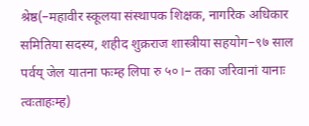श्रेष्ठ(–महावीर स्कूलया संस्थापक शिक्षक, नागरिक अधिकार समितिया सदस्य, शहीद शुक्रराज शास्त्रीया सहयोग–९७ साल पर्वय् जेल यातना फःम्ह लिपा रु ५०।– तका जरिवानां यानाः त्वःताहःम्ह)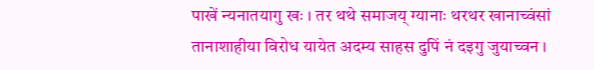पाखें न्यनातयागु खः । तर थथे समाजय् ग्यानाः थरथर खानाच्वंसां तानाशाहीया विरोध यायेत अदम्य साहस दुपिं नं दइगु जुयाच्वन ।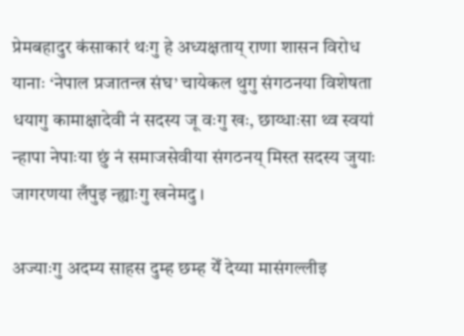प्रेमबहादुर कंसाकारं थःगु हे अध्यक्षताय् राणा शासन विरोध यानाः ‘नेपाल प्रजातन्त्र संघ’ चायेकल थुगु संगठनया विशेषता धयागु कामाक्षादेवी नं सदस्य जू वःगु खः, छाय्धाःसा थ्व स्वयां न्हापा नेपाःया छुं नं समाजसेवीया संगठनय् मिस्त सदस्य जुयाः जागरणया लँपुइ न्ह्याःगु खनेमदु ।

अज्याःगु अदम्य साहस दुम्ह छम्ह येँ देय्या मासंगल्लीइ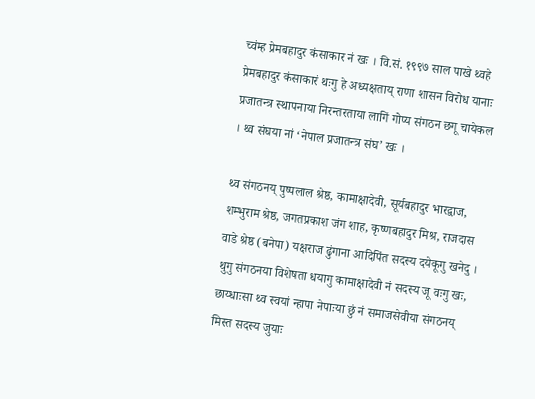च्वंम्ह प्रेमबहादुर कंसाकार नं खः । वि.सं. १९९७ साल पाखे थ्वहे प्रेमबहादुर कंसाकारं थःगु हे अध्यक्षताय् राणा शासन विरोध यानाः प्रजातन्त्र स्थापनाया निरन्तरताया लागिं गोप्य संगठन छगू चायेकल । थ्व संघया नां ‘नेपाल प्रजातन्त्र संघ’ खः ।

थ्व संगठनय् पुष्पलाल श्रेष्ठ, कामाक्षादेवी, सूर्यबहादुर भारद्वाज, शम्भुराम श्रेष्ठ, जगतप्रकाश जंग शाह, कृष्णबहादुर मिश्र, राजदास वाडे श्रेष्ठ (बनेपा) यक्षराज ढुंगाना आदिपिंत सदस्य दयेकूगु खनेदु । थुगु संगठनया विशेषता धयागु कामाक्षादेवी नं सदस्य जू वःगु खः, छाय्धाःसा थ्व स्वयां न्हापा नेपाःया छुं नं समाजसेवीया संगठनय् मिस्त सदस्य जुयाः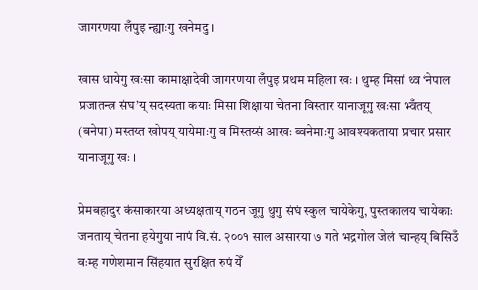जागरणया लँपुइ न्ह्याःगु खनेमदु ।

खास धायेगु खःसा कामाक्षादेवी जागरणया लँपुइ प्रथम महिला खः । थुम्ह मिसां थ्व ‘नेपाल प्रजातन्त्र संघ’य् सदस्यता कयाः मिसा शिक्षाया चेतना विस्तार यानाजूगु खःसा भ्वँतय् (बनेपा) मस्तय्त खोपय् यायेमाःगु व मिस्तय्सं आखः ब्वनेमाःगु आवश्यकताया प्रचार प्रसार यानाजूगु खः ।

प्रेमबहादुर कंसाकारया अध्यक्षताय् गठन जूगु थुगु संघं स्कुल चायेकेगु, पुस्तकालय चायेकाः जनताय् चेतना हयेगुया नापं वि.सं. २००१ साल असारया ७ गते भद्रगोल जेलं चान्हय् बिसिउँ वःम्ह गणेशमान सिंहयात सुरक्षित रुपं येँ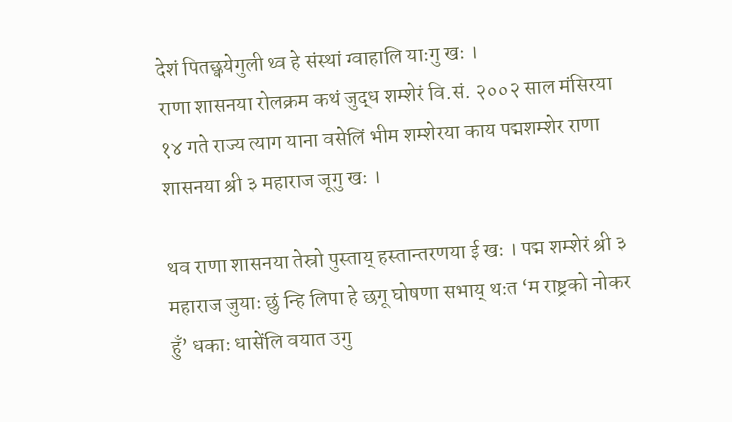देशं पितछ्वयेगुली थ्व हे संस्थां ग्वाहालि याःगु खः ।
राणा शासनया रोलक्रम कथं जुद्ध शम्शेरं वि.सं. २००२ साल मंसिरया १४ गते राज्य त्याग याना वसेलिं भीम शम्शेरया काय पद्मशम्शेर राणा शासनया श्री ३ महाराज जूगु खः ।

थव राणा शासनया तेस्रो पुस्ताय् हस्तान्तरणया ई खः । पद्म शम्शेरं श्री ३ महाराज जुयाः छुं न्हि लिपा हे छगू घोषणा सभाय् थःत ‘म राष्ट्रको नोकर हुँ’ धकाः धासेंलि वयात उगु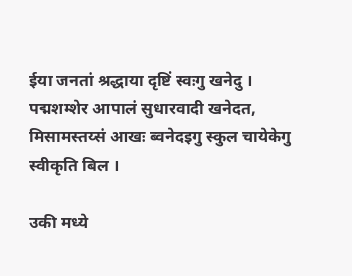ईया जनतां श्रद्धाया दृष्टिं स्वःगु खनेदु । पद्मशम्शेर आपालं सुधारवादी खनेदत, मिसामस्तय्सं आखः ब्वनेदइगु स्कुल चायेकेगु स्वीकृति बिल ।

उकी मध्ये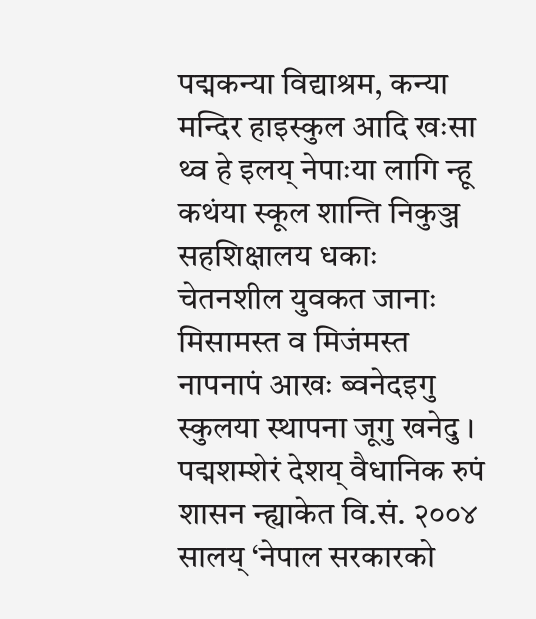पद्मकन्या विद्याश्रम, कन्या मन्दिर हाइस्कुल आदि खःसा थ्व हे इलय् नेपाःया लागि न्हू कथंया स्कूल शान्ति निकुञ्ज सहशिक्षालय धकाः चेतनशील युवकत जानाः मिसामस्त व मिजंमस्त नापनापं आखः ब्वनेदइगु स्कुलया स्थापना जूगु खनेदु । पद्मशम्शेरं देशय् वैधानिक रुपं शासन न्ह्याकेत वि.सं. २००४ सालय् ‘नेपाल सरकारको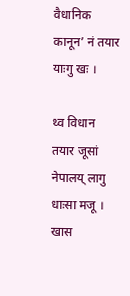वैधानिक कानून’ नं तयार याःगु खः ।

थ्व विधान तयार जूसां नेपालय् लागु धाःसा मजू । खास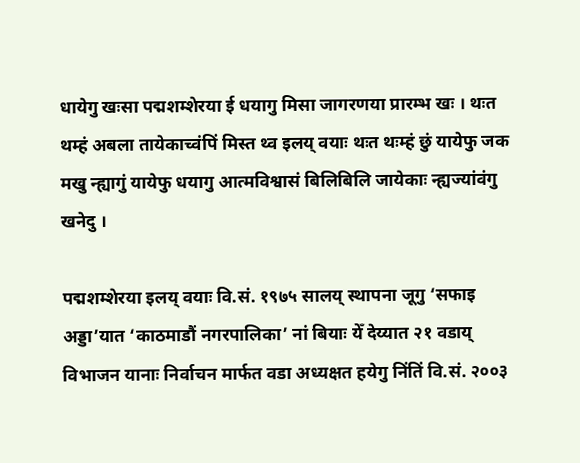धायेगु खःसा पद्मशम्शेरया ई धयागु मिसा जागरणया प्रारम्भ खः । थःत थम्हं अबला तायेकाच्वंपिं मिस्त थ्व इलय् वयाः थःत थःम्हं छुं यायेफु जक मखु न्ह्यागुं यायेफु धयागु आत्मविश्वासं बिलिबिलि जायेकाः न्ह्यज्यांवंगु खनेदु ।

पद्मशम्शेरया इलय् वयाः वि.सं. १९७५ सालय् स्थापना जूगु ‘सफाइ अड्डा’यात ‘काठमाडौं नगरपालिका’ नां बियाः येँ देय्यात २१ वडाय् विभाजन यानाः निर्वाचन मार्फत वडा अध्यक्षत हयेगु निंतिं वि.सं. २००३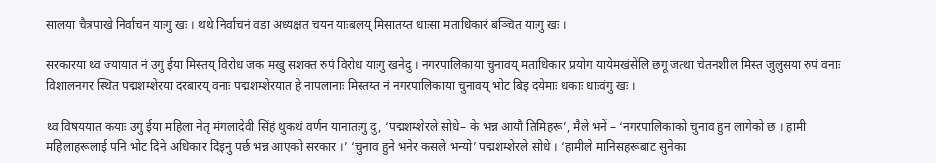सालया चैत्रपाखे निर्वाचन याःगु खः । थथे निर्वाचनं वडा अध्यक्षत चयन याःबलय् मिसातय्त धाःसा मताधिकारं बञ्चित याःगु खः ।

सरकारया थ्व ज्यायात नं उगु ईया मिस्तय् विरोध जक मखु सशक्त रुपं विरोध याःगु खनेदु । नगरपालिकाया चुनावय् मताधिकार प्रयोग यायेमखंसेंलि छगू जत्था चेतनशील मिस्त जुलुसया रुपं वनाः विशालनगर स्थित पद्मशम्शेरया दरबारय् वनाः पद्मशम्शेरयात हे नापलानाः मिस्तय्त नं नगरपालिकाया चुनावय् भोट बिइ दयेमाः धकाः धाःवंगु खः ।

थ्व विषययात कयाः उगु ईया महिला नेतृ मंगलादेवी सिंहं थुकथं वर्णन यानातःगु दु, ‘पद्मशम्शेरले सोधे– के भन्न आयौ तिमिहरू’, मैले भनें – ‘नगरपालिकाको चुनाव हुन लागेको छ । हामी महिलाहरूलाई पनि भोट दिने अधिकार दिइनु पर्छ भन्न आएको सरकार ।’ ‘चुनाव हुने भनेर कसले भन्यो’ पद्मशम्शेरले सोधे । ‘हामीले मानिसहरूबाट सुनेका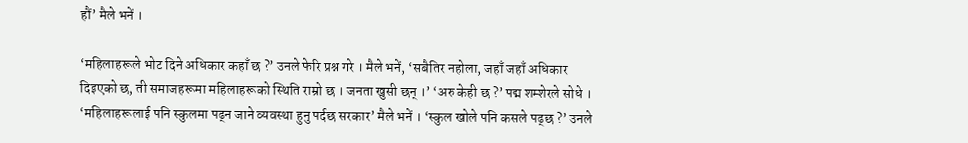हौं’ मैले भनें ।

‘महिलाहरूले भोट दिने अधिकार कहाँ छ ?’ उनले फेरि प्रश्न गरे । मैले भनें, ‘सबैतिर नहोला, जहाँ जहाँ अधिकार दिइएको छ, ती समाजहरूमा महिलाहरूको स्थिति राम्रो छ । जनता खुसी छन् ।’ ‘अरु केही छ ?’ पद्म शम्शेरले सोधे । ‘महिलाहरूलाई पनि स्कुलमा पढ्न जाने व्यवस्था हुनु पर्दछ सरकार’ मैले भनें । ‘स्कुल खोले पनि कसले पढ्छ ?’ उनले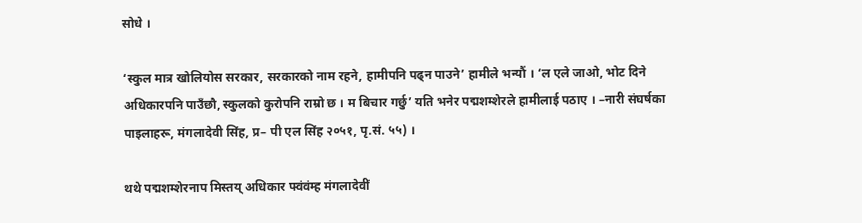सोधे ।

‘स्कुल मात्र खोलियोस सरकार, सरकारको नाम रहने, हामीपनि पढ्न पाउने’ हामीले भन्यौं । ‘ल एले जाओ, भोट दिने अधिकारपनि पाउँछौ, स्कुलको कुरोपनि राम्रो छ । म बिचार गर्छु’ यति भनेर पद्मशम्शेरले हामीलाई पठाए । –नारी संघर्षका पाइलाहरू, मंगलादेवी सिंह, प्र– पी एल सिंह २०५१, पृ.सं. ५५) ।

थथे पद्मशम्शेरनाप मिस्तय् अधिकार फ्वंवंम्ह मंगलादेवीं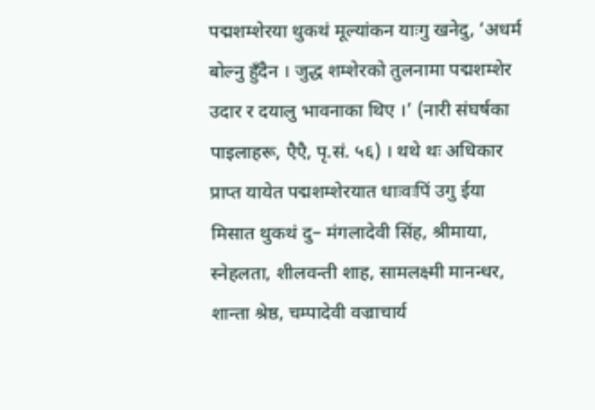पद्मशम्शेरया थुकथं मूल्यांकन याःगु खनेदु, ‘अधर्म बोल्नु हुँदैन । जुद्ध शम्शेरको तुलनामा पद्मशम्शेर उदार र दयालु भावनाका थिए ।’ (नारी संघर्षका पाइलाहरू, एैएै, पृ.सं. ५६) । थथे थः अधिकार प्राप्त यायेत पद्मशम्शेरयात धाःवःपिं उगु ईया मिसात थुकथं दु– मंगलादेवी सिंह, श्रीमाया, स्नेहलता, शीलवन्ती शाह, सामलक्ष्मी मानन्धर, शान्ता श्रेष्ठ, चम्पादेवी वज्राचार्य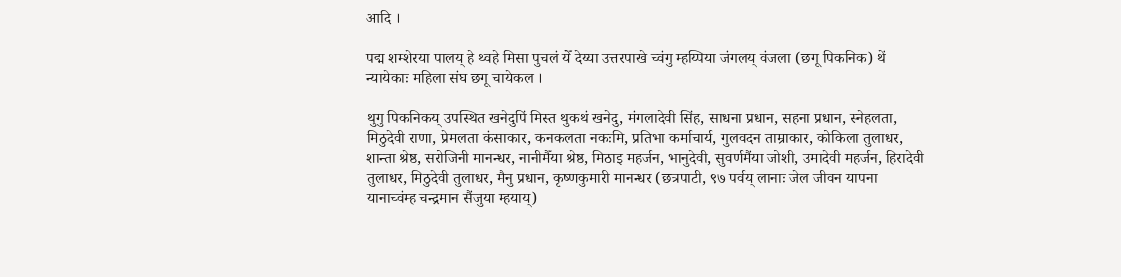आदि ।

पद्म शम्शेरया पालय् हे थ्वहे मिसा पुचलं येँ देय्या उत्तरपाखे च्वंगु म्हय्पिया जंगलय् वंजला (छगू पिकनिक) थें न्यायेकाः महिला संघ छगू चायेकल ।

थुगु पिकनिकय् उपस्थित खनेदुपिं मिस्त थुकथं खनेदु, मंगलादेवी सिंह, साधना प्रधान, सहना प्रधान, स्नेहलता, मिठुदेवी राणा, प्रेमलता कंसाकार, कनकलता नकःमि, प्रतिभा कर्माचार्य, गुलवदन ताम्राकार, कोकिला तुलाधर, शान्ता श्रेष्ठ, सरोजिनी मानन्धर, नानीमैँया श्रेष्ठ, मिठाइ महर्जन, भानुदेवी, सुवर्णमैंया जोशी, उमादेवी महर्जन, हिरादेवी तुलाधर, मिठुदेवी तुलाधर, मैनु प्रधान, कृष्णकुमारी मानन्धर (छत्रपाटी, ९७ पर्वय् लानाः जेल जीवन यापना यानाच्वंम्ह चन्द्रमान सैंजुया म्हयाय्)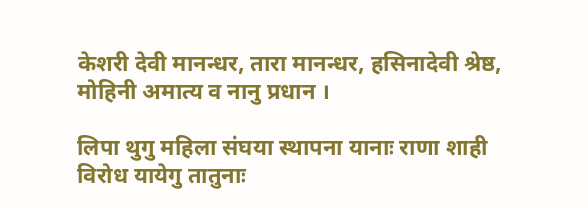केशरी देवी मानन्धर, तारा मानन्धर, हसिनादेवी श्रेष्ठ, मोहिनी अमात्य व नानु प्रधान ।

लिपा थुगु महिला संघया स्थापना यानाः राणा शाही विरोध यायेगु तातुनाः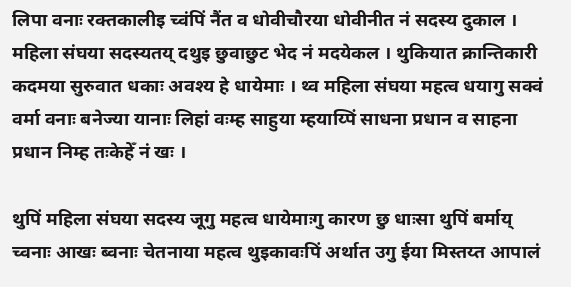लिपा वनाः रक्तकालीइ च्वंपिं नैंत व धोवीचौरया धोवीनीत नं सदस्य दुकाल । महिला संघया सदस्यतय् दथुइ छुवाछुट भेद नं मदयेकल । थुकियात क्रान्तिकारी कदमया सुरुवात धकाः अवश्य हे धायेमाः । थ्व महिला संघया महत्व धयागु सक्वं वर्मा वनाः बनेज्या यानाः लिहां वःम्ह साहुया म्हयाय्पिं साधना प्रधान व साहना प्रधान निम्ह तःकेहेँ नं खः ।

थुपिं महिला संघया सदस्य जूगु महत्व धायेमाःगु कारण छु धाःसा थुपिं बर्माय् च्वनाः आखः ब्वनाः चेतनाया महत्व थुइकावःपिं अर्थात उगु ईया मिस्तय्त आपालं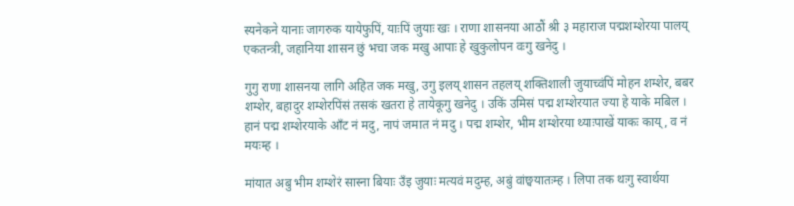स्यनेकने यानाः जागरुक यायेफुपिं, याःपिं जुयाः खः । राणा शासनया आठौं श्री ३ महाराज पद्मशम्शेरया पालय् एकतन्त्री, जहानिया शासन छुं भचा जक मखु आपाः हे खुकुलोपन वःगु खनेदु ।

गुगु राणा शासनया लागि अहित जक मखु, उगु इलय् शासन तहलय् शक्तिशाली जुयाच्वंपिं मोहन शम्शेर, बबर शम्शेर, बहादुर शम्शेरपिंसं तसकं खतरा हे तायेकूगु खनेदु । उकिं उमिसं पद्म शम्शेरयात ज्या हे याके मबिल । हानं पद्म शम्शेरयाके आँट नं मदु, नापं जमात नं मदु । पद्म शम्शेर, भीम शम्शेरया थ्याःपाखें याकः काय्, व नं मयःम्ह ।

मांयात अबु भीम शम्शेरं सास्ना बियाः उँइ जुयाः मत्यवं मदुम्ह, अबुं वांछ्वयातःम्ह । लिपा तक थःगु स्वार्थया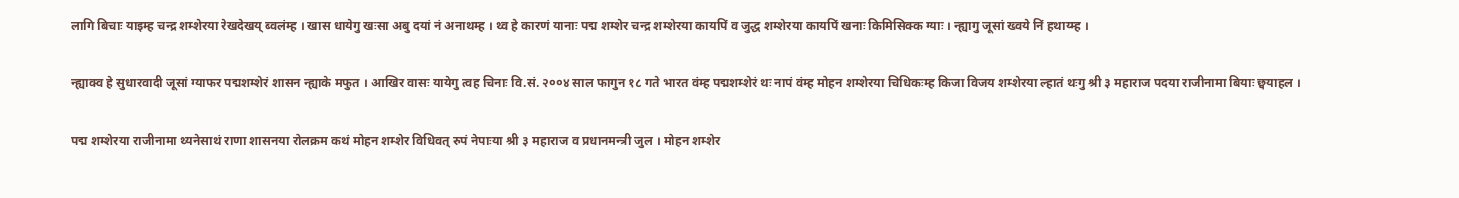लागि बिचाः याइम्ह चन्द्र शम्शेरया रेखदेखय् ब्वलंम्ह । खास धायेगु खःसा अबु दयां नं अनाथम्ह । थ्व हे कारणं यानाः पद्म शम्शेर चन्द्र शम्शेरया कायपिं व जुद्ध शम्शेरया कायपिं खनाः किमिसिक्क ग्याः । न्ह्यागु जूसां ख्वये निं हथाय्म्ह ।

न्ह्याक्व हे सुधारवादी जूसां ग्याफर पद्मशम्शेरं शासन न्ह्याके मफुत । आखिर वासः यायेगु त्वह चिनाः वि.सं. २००४ साल फागुन १८ गते भारत वंम्ह पद्मशम्शेरं थः नापं वंम्ह मोहन शम्शेरया चिधिकःम्ह किजा विजय शम्शेरया ल्हातं थःगु श्री ३ महाराज पदया राजीनामा बियाः छ्वयाहल ।

पद्म शम्शेरया राजीनामा थ्यनेसाथं राणा शासनया रोलक्रम कथं मोहन शम्शेर विधिवत् रुपं नेपाःया श्री ३ महाराज व प्रधानमन्त्री जुल । मोहन शम्शेर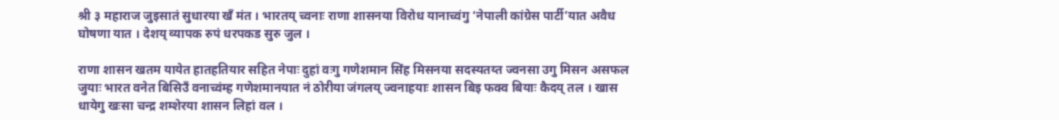श्री ३ महाराज जुइसातं सुधारया खँ मंत । भारतय् च्वनाः राणा शासनया विरोध यानाच्वंगु ‘नेपाली कांग्रेस पार्टी’यात अवैध घोषणा यात । देशय् व्यापक रुपं धरपकड सुरु जुल ।

राणा शासन खतम यायेत हातहतियार सहित नेपाः दुहां वःगु गणेशमान सिंह मिसनया सदस्यतय्त ज्वनसा उगु मिसन असफल जुयाः भारत वनेत बिसिउँ वनाच्वंम्ह गणेशमानयात नं ठोरीया जंगलय् ज्वनाहयाः शासन बिइ फक्व बियाः कैदय् तल । खास धायेगु खःसा चन्द्र शम्शेरया शासन लिहां वल ।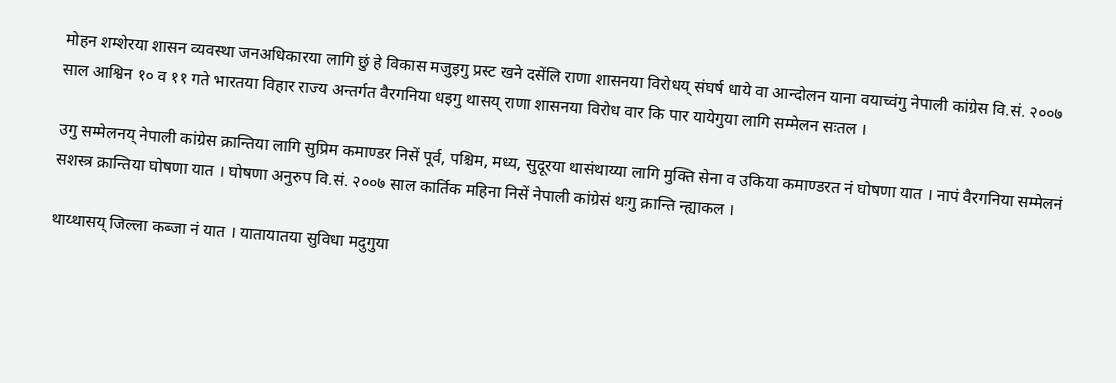मोहन शम्शेरया शासन व्यवस्था जनअधिकारया लागि छुं हे विकास मजुइगु प्रस्ट खने दसेंलि राणा शासनया विरोधय् संघर्ष धाये वा आन्दोलन याना वयाच्वंगु नेपाली कांग्रेस वि.सं. २००७ साल आश्विन १० व ११ गते भारतया विहार राज्य अन्तर्गत वैरगनिया धइगु थासय् राणा शासनया विरोध वार कि पार यायेगुया लागि सम्मेलन सःतल ।

उगु सम्मेलनय् नेपाली कांग्रेस क्रान्तिया लागि सुप्रिम कमाण्डर निसें पूर्व, पश्चिम, मध्य, सुदूरया थासंथाय्या लागि मुक्ति सेना व उकिया कमाण्डरत नं घोषणा यात । नापं वैरगनिया सम्मेलनं सशस्त्र क्रान्तिया घोषणा यात । घोषणा अनुरुप वि.सं. २००७ साल कार्तिक महिना निसें नेपाली कांग्रेसं थःगु क्रान्ति न्ह्याकल ।

थाय्थासय् जिल्ला कब्जा नं यात । यातायातया सुविधा मदुगुया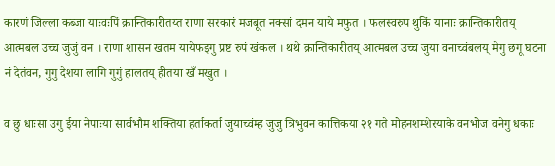कारणं जिल्ला कब्जा याःवःपिं क्रान्तिकारीतय्त राणा सरकारं मजबूत नक्सां दमन याये मफुत । फलस्वरुप थुकिं यानाः क्रान्तिकारीतय् आत्मबल उच्च जुजुं वन । राणा शासन खतम यायेफइगु प्रष्ट रुपं खंकल । थथे क्रान्तिकारीतय् आत्मबल उच्च जुया वनाच्वंबलय् मेगु छगू घटना नं देतंवन, गुगु देशया लागि गुगुं हालतय् हीतया खँ मखुत ।

व छु धाःसा उगु ईया नेपाःया सार्वभौम शक्तिया हर्ताकर्ता जुयाच्वंम्ह जुजु त्रिभुवन कात्तिकया २१ गते मोहनशम्शेरयाके वनभोज वनेगु धकाः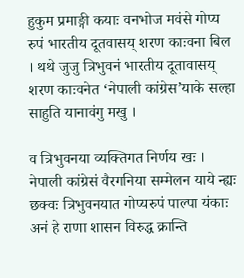हुकुम प्रमाङ्गी कयाः वनभोज मवंसे गोप्य रुपं भारतीय दूतवासय् शरण काःवना बिल । थथे जुजु त्रिभुवनं भारतीय दूतावासय् शरण काःवनेत ‘नेपाली कांग्रेस’याके सल्हा साहुति यानावंगु मखु ।

व त्रिभुवनया व्यक्तिगत निर्णय खः । नेपाली कांग्रेसं वैरगनिया सम्मेलन याये न्ह्यः छक्वः त्रिभुवनयात गोप्यरुपं पाल्पा यंकाः अनं हे राणा शासन विरुद्ध क्रान्ति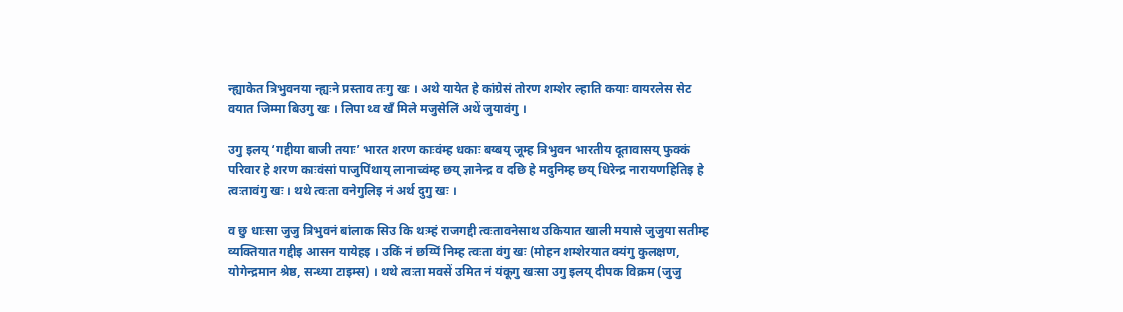न्ह्याकेत त्रिभुवनया न्ह्यःने प्रस्ताव तःगु खः । अथे यायेत हे कांग्रेसं तोरण शम्शेर ल्हाति कयाः वायरलेस सेट वयात जिम्मा बिउगु खः । लिपा थ्व खँ मिले मजुसेलिं अथें जुयावंगु ।

उगु इलय् ‘गद्दीया बाजी तयाः’ भारत शरण काःवंम्ह धकाः बय्बय् जूम्ह त्रिभुवन भारतीय दूतावासय् फुक्कं परिवार हे शरण काःवंसां पाजुपिंथाय् लानाच्वंम्ह छय् ज्ञानेन्द्र व दछि हे मदुनिम्ह छय् धिरेन्द्र नारायणहितिइ हे त्वःतावंगु खः । थथे त्वःता वनेगुलिइ नं अर्थ दुगु खः ।

व छु धाःसा जुजु त्रिभुवनं बांलाक सिउ कि थःम्हं राजगद्दी त्वःतावनेसाथ उकियात खाली मयासे जुजुया सतीम्ह व्यक्तियात गद्दीइ आसन यायेहइ । उकिं नं छय्पिं निम्ह त्वःता वंगु खः (मोहन शम्शेरयात क्यंगु कुलक्षण, योगेन्द्रमान श्रेष्ठ, सन्ध्या टाइम्स) । थथे त्वःता मवसें उमित नं यंकूगु खःसा उगु इलय् दीपक विक्रम (जुजु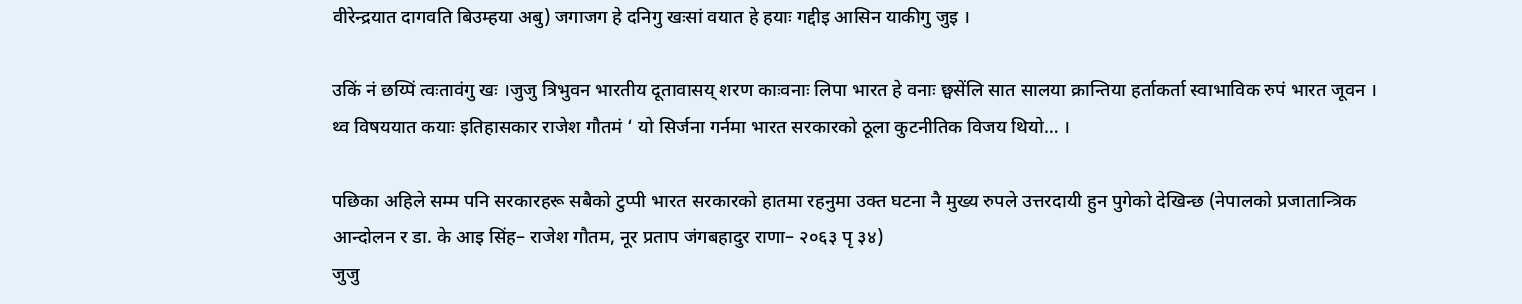वीरेन्द्रयात दागवति बिउम्हया अबु) जगाजग हे दनिगु खःसां वयात हे हयाः गद्दीइ आसिन याकीगु जुइ ।

उकिं नं छय्पिं त्वःतावंगु खः ।जुजु त्रिभुवन भारतीय दूतावासय् शरण काःवनाः लिपा भारत हे वनाः छ्वसेंलि सात सालया क्रान्तिया हर्ताकर्ता स्वाभाविक रुपं भारत जूवन । थ्व विषययात कयाः इतिहासकार राजेश गौतमं ‘ यो सिर्जना गर्नमा भारत सरकारको ठूला कुटनीतिक विजय थियो… ।

पछिका अहिले सम्म पनि सरकारहरू सबैको टुप्पी भारत सरकारको हातमा रहनुमा उक्त घटना नै मुख्य रुपले उत्तरदायी हुन पुगेको देखिन्छ (नेपालको प्रजातान्त्रिक आन्दोलन र डा. के आइ सिंह– राजेश गौतम, नूर प्रताप जंगबहादुर राणा– २०६३ पृ ३४)
जुजु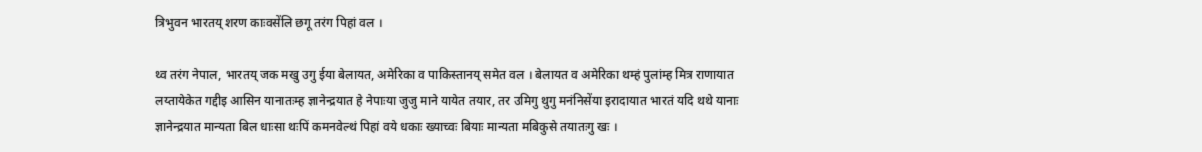त्रिभुवन भारतय् शरण काःवसेंलि छगू तरंग पिहां वल ।

थ्व तरंग नेपाल, भारतय् जक मखु उगु ईया बेलायत, अमेरिका व पाकिस्तानय् समेत वल । बेलायत व अमेरिका थम्हं पुलांम्ह मित्र राणायात लय्तायेकेत गद्दीइ आसिन यानातःम्ह ज्ञानेन्द्रयात हे नेपाःया जुजु माने यायेत तयार, तर उमिगु थुगु मनंनिसेंया इरादायात भारतं यदि थथे यानाः ज्ञानेन्द्रयात मान्यता बिल धाःसा थःपिं कमनवेल्थं पिहां वये धकाः ख्याच्वः बियाः मान्यता मबिकुसे तयातःगु खः ।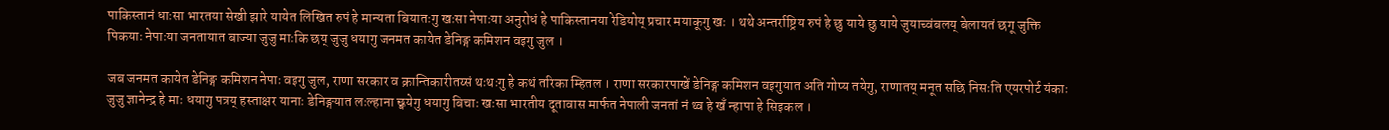पाकिस्तानं धाःसा भारतया सेखी झारे यायेत लिखित रुपं हे मान्यता बियातःगु खःसा नेपाःया अनुरोधं हे पाकिस्तानया रेडियोय् प्रचार मयाकूगु खः । थथे अन्तर्राष्ट्रिय रुपं हे छु याये छु याये जुयाच्वंबलय् बेलायतं छगू जुक्ति पिकयाः नेपाःया जनतायात बाज्या जुजु माःकि छय् जुजु धयागु जनमत कायेत डेनिङ्ग कमिशन वइगु जुल ।

जब जनमत कायेत डेनिङ्ग कमिशन नेपाः वइगु जुल, राणा सरकार व क्रान्तिकारीतय्सं थःथःगु हे कथं तरिका म्हितल । राणा सरकारपाखें डेनिङ्ग कमिशन वइगुयात अति गोप्य तयेगु, राणातय् मनूत सछि निसःति एयरपोर्ट यंकाः जुजु ज्ञानेन्द्र हे माः धयागु पत्रय् हस्ताक्षर यानाः डेनिङ्गयात लःल्हाना छ्वयेगु धयागु बिचाः खःसा भारतीय दूतावास मार्फत नेपाली जनतां नं थ्व हे खँ न्हापा हे सिइकल ।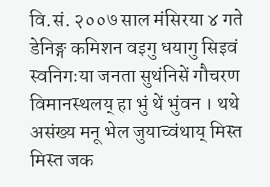वि.सं. २००७ साल मंसिरया ४ गते डेनिङ्ग कमिशन वइगु धयागु सिइवं स्वनिगःया जनता सुथंनिसें गौचरण विमानस्थलय् हा भुं थें भुंवन । थथे असंख्य मनू भेल जुयाच्वंथाय् मिस्त मिस्त जक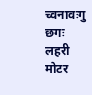च्वनावःगु छगः लहरी मोटर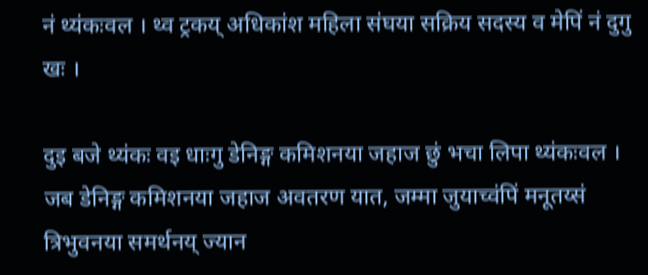नं थ्यंकःवल । थ्व ट्रकय् अधिकांश महिला संघया सक्रिय सदस्य व मेपिं नं दुगु खः ।

दुइ बजे थ्यंकः वइ धाःगु डेनिङ्ग कमिशनया जहाज छुं भचा लिपा थ्यंकःवल । जब डेनिङ्ग कमिशनया जहाज अवतरण यात, जम्मा जुयाच्वंपिं मनूतय्सं त्रिभुवनया समर्थनय् ज्यान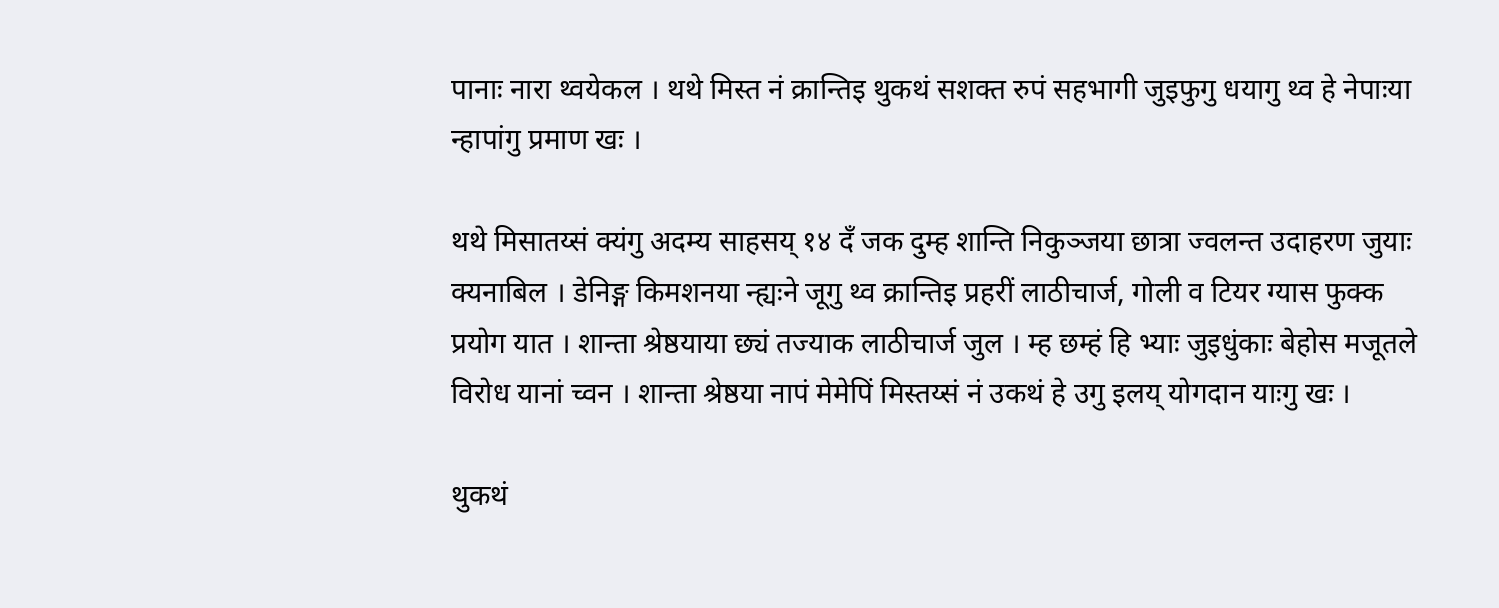पानाः नारा थ्वयेकल । थथे मिस्त नं क्रान्तिइ थुकथं सशक्त रुपं सहभागी जुइफुगु धयागु थ्व हे नेपाःया न्हापांगु प्रमाण खः ।

थथे मिसातय्सं क्यंगु अदम्य साहसय् १४ दँ जक दुम्ह शान्ति निकुञ्जया छात्रा ज्वलन्त उदाहरण जुयाः क्यनाबिल । डेनिङ्ग किमशनया न्ह्यःने जूगु थ्व क्रान्तिइ प्रहरीं लाठीचार्ज, गोली व टियर ग्यास फुक्क प्रयोग यात । शान्ता श्रेष्ठयाया छ्यं तज्याक लाठीचार्ज जुल । म्ह छम्हं हि भ्याः जुइधुंकाः बेहोस मजूतले विरोध यानां च्वन । शान्ता श्रेष्ठया नापं मेमेपिं मिस्तय्सं नं उकथं हे उगु इलय् योगदान याःगु खः ।

थुकथं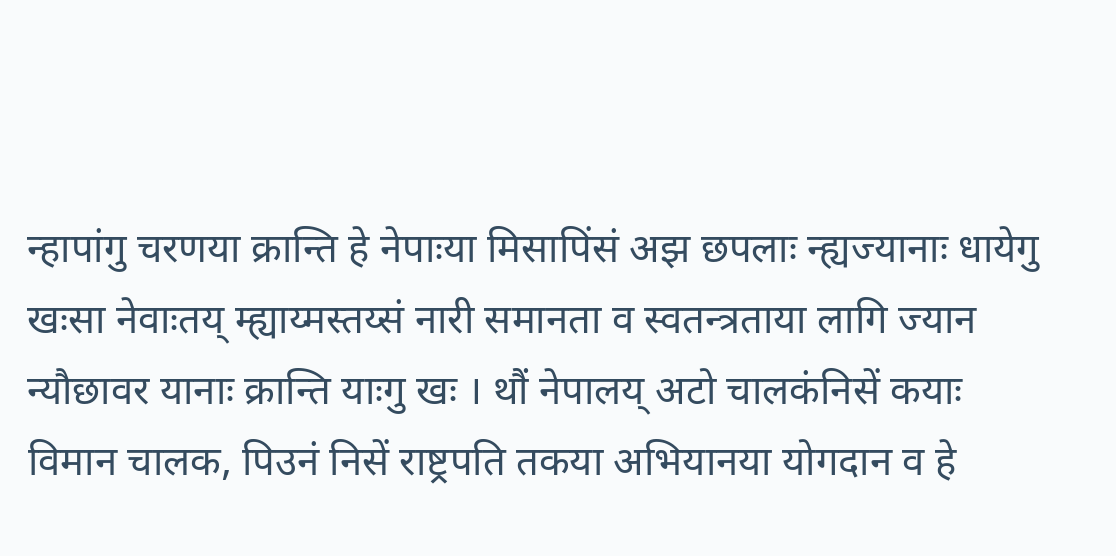न्हापांगु चरणया क्रान्ति हे नेपाःया मिसापिंसं अझ छपलाः न्ह्यज्यानाः धायेगु खःसा नेवाःतय् म्ह्याय्मस्तय्सं नारी समानता व स्वतन्त्रताया लागि ज्यान न्यौछावर यानाः क्रान्ति याःगु खः । थौं नेपालय् अटो चालकंनिसें कयाः विमान चालक, पिउनं निसें राष्ट्रपति तकया अभियानया योगदान व हे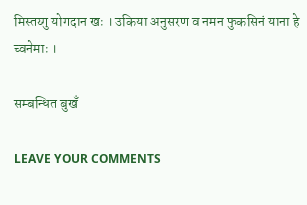मिस्तय्गु योगदान खः । उकिया अनुसरण व नमन फुकसिनं याना हे च्वनेमाः ।

सम्बन्धित बुखँ

LEAVE YOUR COMMENTS